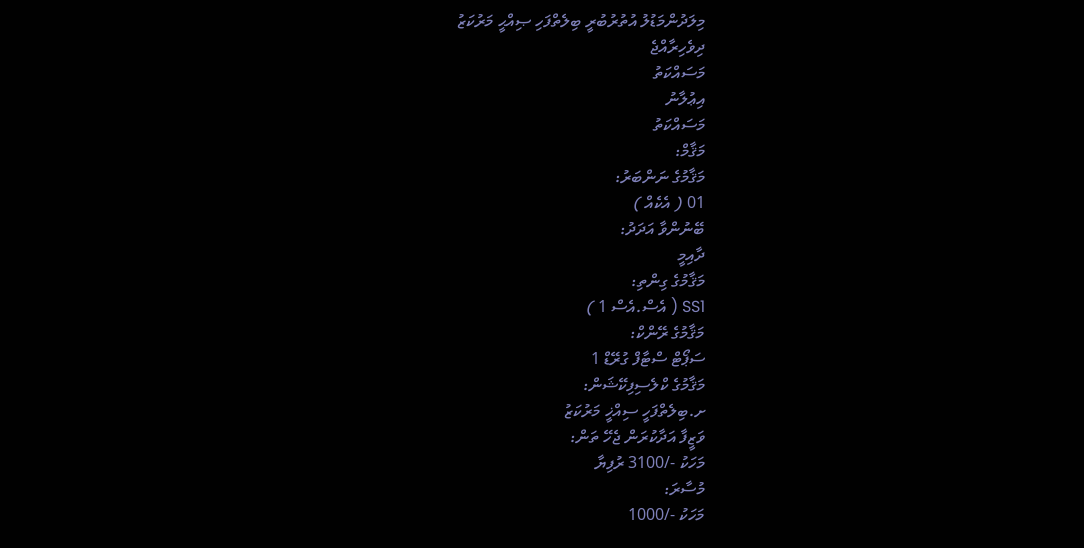މިލަދުންމަޑުލު އުތުރުބުރީ ބިލެތްފަހި ޞިއްޙީ މަރުކަޒު
ދިވެހިރާއްޖެ
މަސައްކަތު
އިޢުލާނު
މަސައްކަތު
މަޤާމް:
މަޤާމުގެ ނަންބަރު:
01 ( އެކެއް )
ބޭނުންވާ އަދަދު:
ދާއިމީ
މަޤާމުގެ ގިންތި:
SS1 ( އެސް.އެސް 1 )
މަޤާމުގެ ރޭންކް:
ސަޕޯޓް ސްޓާފް ގުރޭޑް 1
މަޤާމުގެ ކްލެސިފިކޭޝަން:
ށ.ބިލެތްފަހީ ސިއްޚީ މަރުކަޒު
ވަޒީފާ އަދާކުރަން ޖެހޭ ތަން:
މަހަކު -/3100 ރުފިޔާ
މުސާރަ:
މަހަކު -/1000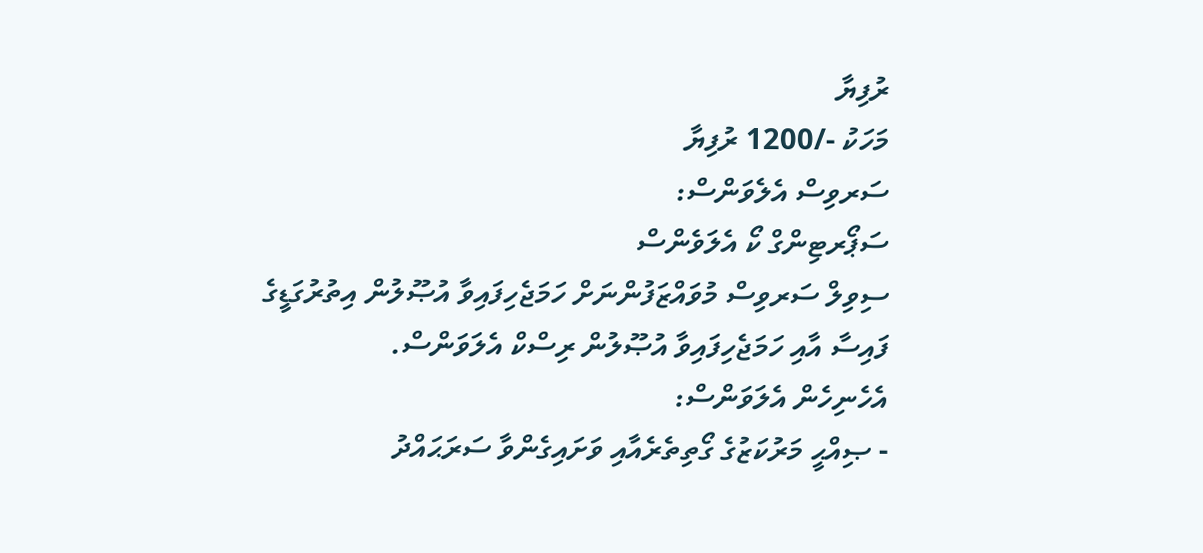ރުފިޔާ
މަހަކު -/1200 ރުފިޔާ
ސަރވިސް އެލެވަންސް:
ސަޕޯރޓިންގް ކޯ އެލަވެންސް
ސިވިލް ސަރވިސް މުވައްޒަފުންނަށް ހަމަޖެހިފައިވާ އުޞޫލުން އިތުރުގަޑީގެ ފައިސާ އާއި ހަމަޖެހިފައިވާ އުޞޫލުން ރިސްކް އެލަވަންސް.
އެހެނިހެން އެލަވަންސް:
- ޞިއްޙީ މަރުކަޒުގެ ގޯތިތެރެއާއި ވަށައިގެންވާ ސަރަޙައްދު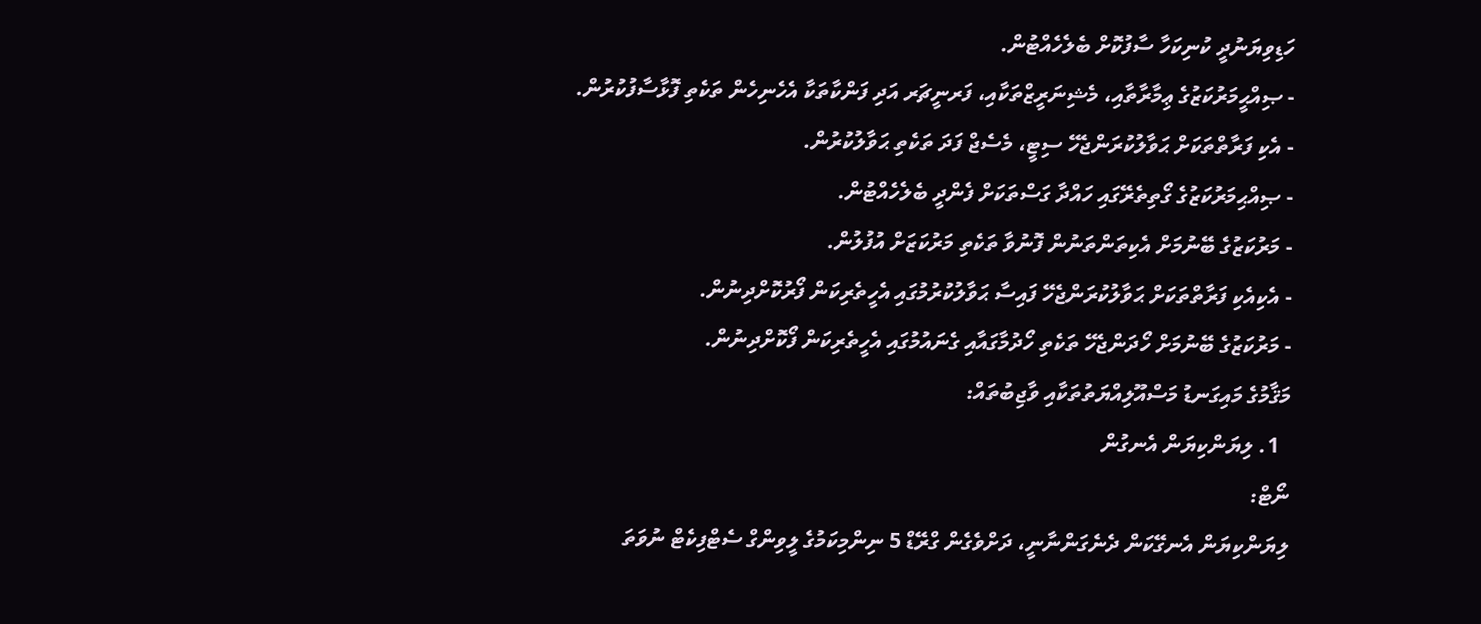ހަޑިވިޔަނުދީ ކުނިކަހާ ސާފުކޮށް ބެލެހެއްޓުން.
- ޞިއްޙީމަރުކަޒުގެ ޢިމާރާތާއި، މެޝިނަރީޒްތަކާއި، ފަރނީޗަރ އަދި ފަންކާތަކާ އެހެނިހެން ތަކެތި ފޮޅާސާފުކުރުން.
- އެކި ފަރާތްތަކަށް ޙަވާލުކުރަންޖެހޭ ސިޓީ، މެސެޖް ފަދަ ތަކެތި ޙަވާލުކުރުން.
- ޞިއްޙިމަރުކަޒުގެ ގޯތިތެރޭގައި ހައްދާ ގަސްތަކަށް ފެންދީ ބެލެހެއްޓުން.
- މަރުކަޒުގެ ބޭނުމަށް އެކިތަންތަނުން ފޮނުވާ ތަކެތި މަރުކަޒަށް އުފުލުން.
- އެކިއެކި ފަރާތްތަކަށް ޙަވާލުކުރަންޖެހޭ ފައިސާ ޙަވާލުކުރުމުގައި އެހީތެރިކަން ފޯރުކޮށްދިނުން.
- މަރުކަޒުގެ ބޭނުމަށް ހޯދަންޖެހޭ ތަކެތި ހޯދުމާގައާއި ގެނައުމުގައި އެހީތެރިކަން ފޯކޮށްދިނުން.
މަޤާމުގެ މައިގަނޑު މަސްއޫލިއްޔަތުތަކާއި ވާޖިބުތައް:
  1. ލިޔަންކިޔަން އެނގުން
ނޯޓް:
ލިޔަންކިޔަން އެނގޭކަން ދެނެގަންނާނީ، ދަށްވެގެން ގްރޭޑް 5 ނިންމިކަމުގެ ލީވިންގް ސެޓްފިކެޓް ނުވަތަ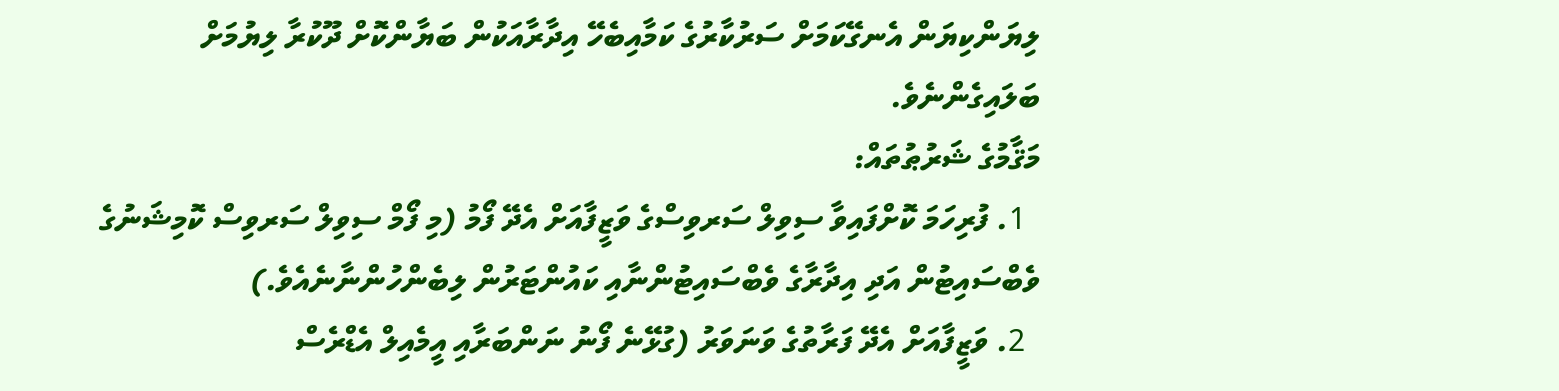ލިޔަންކިޔަން އެނގޭކަމަށް ސަރުކާރުގެ ކަމާއިބެހޭ އިދާރާއަކުން ބަޔާންކޮށް ދޫކުރާ ލިޔުމަށް ބަލައިގެންނެވެ.
މަޤާމުގެ ޝަރުޠުތައް:
  1. ފުރިހަމަ ކޮށްފައިވާ ސިވިލް ސަރވިސްގެ ވަޒީފާއަށް އެދޭ ފޯމު (މި ފޯމް ސިވިލް ސަރވިސް ކޮމިޝަނުގެ ވެބްސައިޓުން އަދި އިދާރާގެ ވެބްސައިޓުންނާއި ކައުންޓަރުން ލިބެންހުންނާނެއެވެ.)
  2. ވަޒީފާއަށް އެދޭ ފަރާތުގެ ވަނަވަރު (ގުޅޭނެ ފޯނު ނަންބަރާއި އީމެއިލް އެޑްރެސް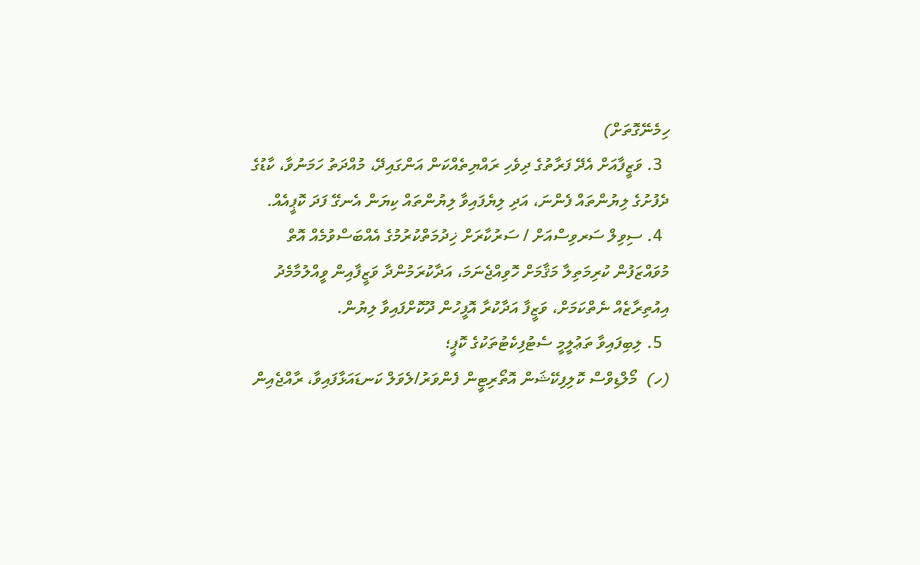ހިމެނޭގޮތަށް)
  3. ވަޒީފާއަށް އެދޭ ފަރާތުގެ ދިވެހި ރައްޔިތެއްކަން އަންގައިދޭ، މުއްދަތު ހަމަނުވާ، ކާޑުގެ ދެފުށުގެ ލިޔުންތައް ފެންނަ، އަދި ލިޔެފައިވާ ލިޔުންތައް ކިޔަން އެނގޭ ފަދަ ކޮޕީއެއް.
  4. ސިވިލް ސަރވިސްއަށް / ސަރުކާރަށް ޚިދުމަތްކުރުމުގެ އެއްބަސްވުމެއް އޮތް މުވައްޒަފުން ކުރިމަތިލާ މަޤާމަށް ހޮވިއްޖެނަމަ، އަދާކުރަމުންދާ ވަޒީފާއިން ވީއްލުމާމެދު އިއުތިރާޒެއް ނެތްކަމަށް، ވަޒީފާ އަދާކުރާ އޮފީހުން ދޫކޮށްފައިވާ ލިޔުން.
  5. ލިބިފައިވާ ތަޢުލީމީ ސެޓުފިކެޓުތަކުގެ ކޮޕީ؛
(ހ)  މޯލްޑިވްސް ކޮލިފިކޭޝަން އޮތޯރިޓީން ފެންވަރު/ލެވަލް ކަނޑައަޅާފައިވާ، ރާއްޖެއިން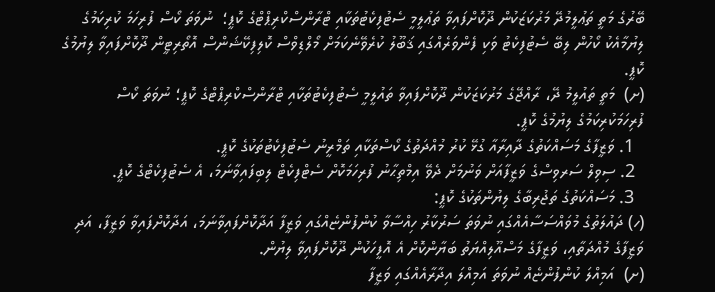ބޭރުގެ މަތީ ތަޢުލީމުދޭ މަރުކަޒަކުން ދޫކޮށްފައިވާ ތަޢުލީމީ ސެޓުފިކެޓުތަކާއި ޓްރާންސްކްރިޕްޓްގެ ކޮޕީ؛  ނުވަތަ ކޯސް ފުރިހަމަ ކުރިކަމުގެ ލިޔުމާއެކު ކޯހުން ލިބޭ ސެޓުފިކެޓު ވަކި ފެންވަރެއްގައި ޤަބޫލު ކުރެވޭނެކަމަށް މޯލްޑިވްސް ކޮލިފިކޭޝަންސް އޮތޯރިޓީން ދޫކޮށްފައިވާ ލިޔުމުގެ ކޮޕީ.
(ށ)  މަތީ ތައުލީމު ދޭ، ރާއްޖޭގެ މަރުކަޒަކުން ދޫކޮށްފައިވާ ތައުލީމީ ސެޓުފިކެޓުތަކާއި ޓްރާންސްކްރިޕްޓްގެ ކޮޕީ؛ ނުވަތަ ކޯސް ފުރިހަމަކުރިކަމުގެ ލިޔުމުގެ ކޮޕީ.
  1. ވަޒީފާގެ މަސައްކަތުގެ ދާއިރާއާ ގުޅޭ ކުރު މުއްދަތުގެ ކޯސްތަކާއި ތަމްރީނު ސެޓުފިކެޓުތަކުގެ ކޮޕީ.
  2. ސިވިލް ސަރވިސްގެ ވަޒީފާއަށް ވަނުމަށް ދެވޭ އިމްތިޙާނު ފުރިހަމަކޮށް ސެޓްފިކެޓް ލިބިފައިވާނަމަ، އެ ސެޓުފިކެޓްގެ ކޮޕީ.
  3. މަސައްކަތުގެ ތަޖުރިބާގެ ލިޔުންތަކުގެ ކޮޕީ:
(ހ) ދައުލަތުގެ މުވައްސަސާއެއްގައި ނުވަތަ ސަރުކާރު ހިއްސާވާ ކުންފުންޏެއްގައި ވަޒީފާ އަދާކޮށްފައިވާނަމަ، އަދާކޮށްފައިވާ ވަޒީފާ، އަދި ވަޒީފާގެ މުއްދަތާއި، ވަޒީފާގެ މަސްއޫލިއްޔަތު ބަޔާންކޮށް އެ އޮފީހަކުން ދޫކޮށްފައިވާ ލިޔުން.
(ށ)  އަމިއްލަ ކުންފުންޏެއް ނުވަތަ އަމިއްލަ އިދާރާއެއްގައި ވަޒީފާ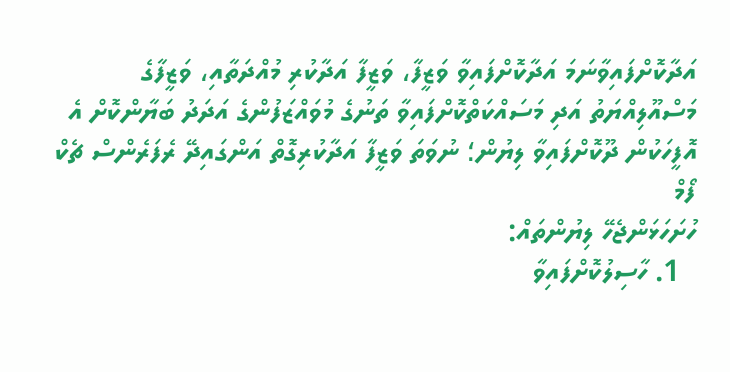އަދާކޮށްފައިވާނަމަ އަދާކޮށްފައިވާ ވަޒީފާ، ވަޒީފާ އަދާކުރި މުއްދަތާއި، ވަޒީފާގެ މަސްއޫލިއްޔަތު އަދި މަސައްކަތްކޮށްފައިވާ ތަނުގެ މުވައްޒަފުންގެ އަދަދު ބަޔާންކޮށް އެ އޮފީހަކުން ދޫކޮށްފައިވާ ލިޔުން؛ ނުވަތަ ވަޒީފާ އަދާކުރިގޮތް އަންގައިދޭ ރެފަރެންސް ޗެކް ފޯމް
ހުށަހަޅަންޖެހޭ ލިޔުންތައް:
  1. ހާސިލުކޮށްފައިވާ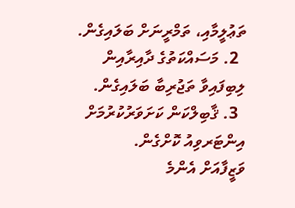ތަޢުލީމާއި، ތަމްރީނަށް ބަލައިގެން.
  2. މަސައްކަތުގެ ދާއިރާއިން ލިބިފައިވާ ތަޖުރިބާ ބަލައިގެން.
  3. ޤާބިލްކަން ކަށަވަރުކުރުމަށް އިންޓަރވިއު ކޮށްގެން.
ވަޒީފާއަށް އެންމެ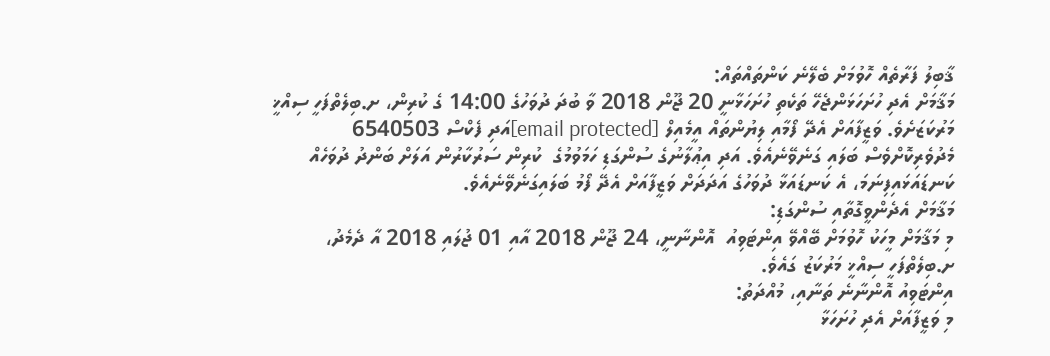ޤާބިލު ފަރާތެއް ހޮވުމަށް ބެލޭނެ ކަންތައްތައް:
މަޤާމަށް އެދި ހުށަހަޅަންޖެހޭ ތަކެތި ހުށަހަޅާނީ 20 ޖޫން 2018 ވާ ބުދަ ދުވަހުގެ 14:00 ގެ ކުރިން، ށ.ބިލެތްފަހީ ސިއްޚީ މަރުކަޒަށެވެ. ވަޒީފާއަށް އެދޭ ފޯމާއި ލިޔުންތައް އީމެއިލް [email protected]އަދި ފެކްސް 6540503 މެދުވެރިކޮށްވެސް ބަލައި ގަނެވޭނެއެވެ. އަދި އިޢުލާނުގެ ސުންގަޑި ހަމަވުމުގެ  ކުރިން ސަރުކާރުން އަލަށް ބަންދު ދުވަހެއް ކަނޑައަޅައިފިނަމަ، އެ ކަނޑައަޅާ ދުވަހުގެ އަދަދަށް ވަޒީފާއަށް އެދޭ ފޯމު ބަލައިގަނެވޭނެއެވެ.
މަޤާމަށް އެދެންވީގޮތާއި ސުންގަޑި:
މި މަޤާމަށް މީހަކު ހޮވުމަށް ބޭއްވޭ އިންޓަވިއު  އޮންނާނީ، 24 ޖޫން 2018 އާއި 01 ޖުލައި 2018 އާ ދެމެދު، ށ.ބިލެތްފަހީ ސިއްޚީ މަރުކަޒު ގައެވެ.
އިންޓަވިއު އޮންނާނެ ތަނާއި، މުއްދަތު:
މި ވަޒީފާއަށް އެދި ހުށަހަޅާ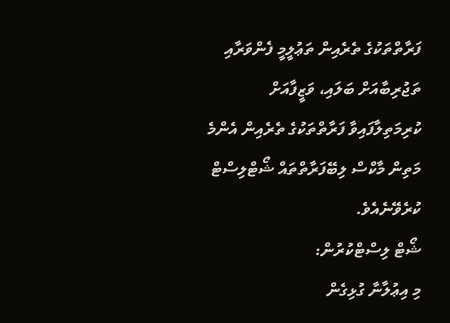ފަރާތްތަކުގެ ތެރެއިން ތަޢުލީމީ ފެންވަރާއި ތަޖުރިބާއަށް ބަލައި، ވަޒީފާއަށް ކުރިމަތިލާފައިވާ ފަރާތްތަކުގެ ތެރެއިން އެންމެ މަތިން މާކްސް ލިބޭފަރާތްތައް ޝޯޓްލިސްޓް ކުރެވޭނެއެވެ.
ޝޯޓް ލިސްޓްކުރުން:
މި އިޢުލާނާ ގުޅިގެން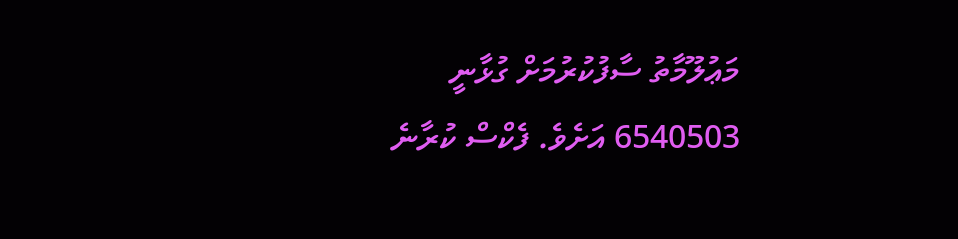މަޢުލޫމާތު ސާފުކުރުމަށް ގުޅާނީ 6540503 އަށެވެ. ފެކްސް ކުރާނެ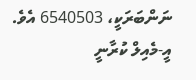ނަންބަރަކީ، 6540503 އެވެ. އީ-މެއިލް ކުރާނީ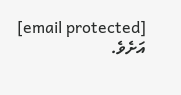[email protected] އަށެވެ.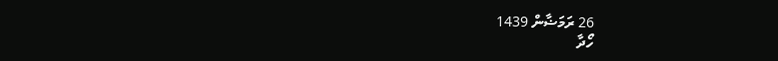26 ރަމަޟާން 1439
ހޯދާ